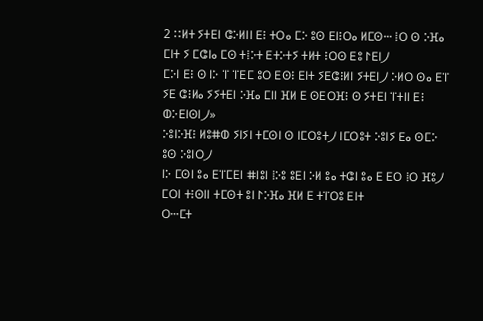2 ⵆⵍⵜ ⵢⵜⴹⵏ ⵛⴾⵍⵏⵏ ⴹⵗ ⵜⵔⴰ ⵎⴾ ⵓⵙ ⴹⵏⵗⵔⴰ ⵍⵎⵙⵈ ⵂⵔ ⵙ ⴾⴼⴰ ⵎⵏⵜ ⵢ ⵎⵛⵏⴰ ⵎⵙ ⵜⵂⴾⵜ ⴹⵜⴾⵜⵢ ⵜⵍⵜ ⵗⵔⵙ ⴹⵓ ⵤⴹⵏ⵰
ⵎⴾⵏ ⴹⵗ ⵙ ⵏⴾ ⴶ ⴶⴹⵎ ⵓⵔ ⴹⵙⵗ ⴹⵏⵜ ⵢⴹⵛⵗⵍⵏ ⵢⵜⴹⵏ⵰ ⴾⵍⵔ ⵙⴰ ⴹⴶ ⵢⴹ ⵛⵗⵍⴰ ⵢⵢⵜⴹⵏ ⴾⴼⴰ ⵎⵏⵏ ⴼⵍ ⴹ ⵙⴹⵔⴼⵗ ⵙ ⵢⵜⴹⵏ ⴶⵜⵏⵏ ⴹⵗ ⵀⴾⴹⵏⵙⵏ⵰»
ⴾⵓⵏⴾⴼⵗ ⵍⵓⵌⵀ ⵢⵏⵢⵏ ⵜⵎⵙⵏ ⵙ ⵏⵎⵔⵓⵜ⵰ ⵏⵎⵔⵓⵜ ⴾⵓⵏⵢ ⴹⴰ ⵙⵎⴾ ⵓⵙ ⴾⵓⵏⵔ⵰
ⵏⴾ ⵎⵙⵏ ⵓⴰ ⴹⴶⵎⴹⵏ ⵌⵏⵓⵏ ⵂⴾⵓ ⵓⴹⵏ ⴾⵍ ⵓⴰ ⵜⵛⵏ ⵓⴰ ⴹ ⴹⵔ ⵂⵔ ⴼⵓ⵰ ⵎⵔⵏ ⵜⵗⵙⵏⵏ ⵜⵎⵙⵜ ⵓⵏ ⵤⴾⴼⴰ ⴼⵍ ⴹ ⵜⴶⵔⵓ ⴹⵏⵜ
ⵔⵈⵎⵜ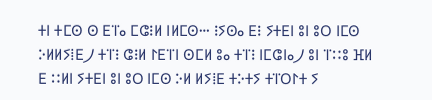ⵜⵏ ⵜⵎⵙ ⵙ ⴹⴶⴰ ⵎⵛⵗⵍ ⵏⵍⵎⵙⵈ ⵗⵢⵙⴰ ⴹⵗ ⵢⵜⴹⵏ ⵓⵏ ⵓⵔ ⵏⵎⵙ ⴾⵍⵍⵢⵂⴹ⵰ ⵜⴶⵗ ⵛⵗⵍ ⵤⴹⴶⵏ ⵙⵎⵍ ⵓⴰ ⵜⴶⵗ ⵏⵎⵛⵏⴰ⵰ ⵓⵏ ⴶⵆⵓ ⴼⵍ ⴹ ⵆⵍⵏ ⵢⵜⴹⵏ ⵓⵏ ⵓⵔ ⵏⵎⵙ ⴾⵍ ⵍⵢⵂⴹ ⵜⴾⵜⵢ ⵜⴶⵔⵤⵜ ⵢ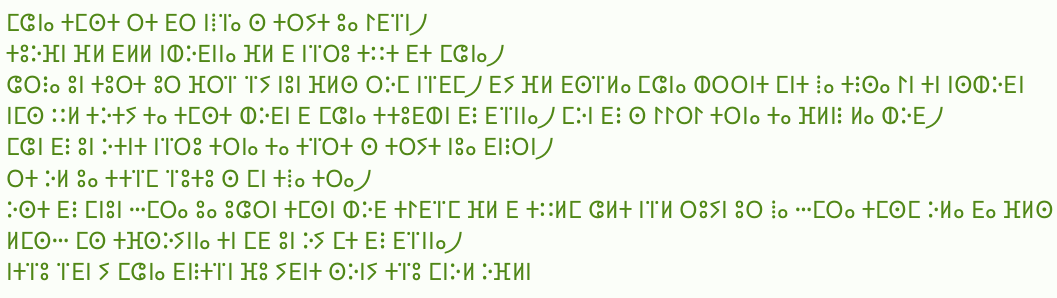ⵎⵛⵏⴰ ⵜⵎⵙⵜ ⵔⵜ ⴹⵔ ⵏⵂⴶⴰ ⵙ ⵜⵔⵢⵜ ⵓⴰ ⵤⴹⴶⵏ⵰
ⵜⵓⴾⴼⵏ ⴼⵍ ⴹⵍⵍ ⵏⵀⴾⴹⵏⵏⴰ ⴼⵍ ⴹ ⵏⴶⵔⵓ ⵜⵆⵜ ⴹⵜ ⵎⵛⵏⴰ⵰
ⵛⵔⵗⴰ ⵓⵏ ⵜⵓⵔⵜ ⵓⵔ ⴼⵔⴶ ⴶⵢ ⵏⵓⵏ ⴼⵍⵙ ⵔⴾⵎ ⵏⴶⴹⵎ⵰ ⴹⵢ ⴼⵍ ⴹⵙⴶⵍⴰ ⵎⵛⵏⴰ ⵀⵔⵔⵏⵜ ⵎⵏⵜ ⵂⴰ ⵜⵗⵙⴰ ⵤⵏ ⵜⵏ ⵏⵙⵀⴾⴹⵏ ⵏⵎⵙ ⵆⵍ ⵜⴾⵜⵢ ⵜⴰ ⵜⵎⵙⵜ ⵀⴾⴹⵏ ⴹ ⵎⵛⵏⴰ ⵜⵜⵓⴹⵀⵏ ⴹⵗ ⴹⴶⵏⵏⴰ⵰ ⵎⴾⵏ ⴹⵗ ⵙ ⵤⵤⵔⵤ ⵜⵔⵏⴰ ⵜⴰ ⴼⵍⵏⵗ ⵍⴰ ⵀⴾⴹ⵰
ⵎⵛⵏ ⴹⵗ ⵓⵏ ⴾⵜⵏⵜ ⵏⴶⵔⵓ ⵜⵔⵏⴰ ⵜⴰ ⵜⴶⵔⵜ ⵙ ⵜⵔⵢⵜ ⵏⵓⴰ ⴹⵏⵗⵔⵏ⵰
ⵔⵜ ⴾⵍ ⵓⴰ ⵜⵜⴶⵎ ⴶⵓⵜⵓ ⵙ ⵎⵏ ⵜⵂⴰ ⵜⵔⴰ⵰
ⴾⵙⵜ ⴹⵗ ⵎⵏⵓⵏ ⵈⵎⵔⴰ ⵓⴰ ⵓⵛⵔⵏ ⵜⵎⵙⵏ ⵀⴾⴹ ⵜⵤⴹⴶⵎ ⴼⵍ ⴹ ⵜⵆⵍⵎ ⵛⵍⵜ ⵏⴶⵍ ⵔⵓⵢⵏ ⵓⵔ ⵂⴰ ⵈⵎⵔⴰ ⵜⵎⵙⵎ ⴾⵍⴰ ⴹⴰ ⴼⵍⵙ ⵍⵎⵙⵈ ⵎⵙ ⵜⴼⵙⴾⵢⵏⵏⴰ ⵜⵏ ⵎⴹ ⵓⵏ ⴾⵢ ⵎⵜ ⴹⵗ ⴹⴶⵏⵏⴰ⵰
ⵏⵜⴶⵓ ⴶⴹⵏ ⵢ ⵎⵛⵏⴰ ⴹⵏⵗⵜⴶⵏ ⴼⵓ ⵢⴹⵏⵜ ⵙⴾⵏⵢ ⵜⴶⵓ ⵎⵏⴾⵍ ⴾⴼⵍⵏ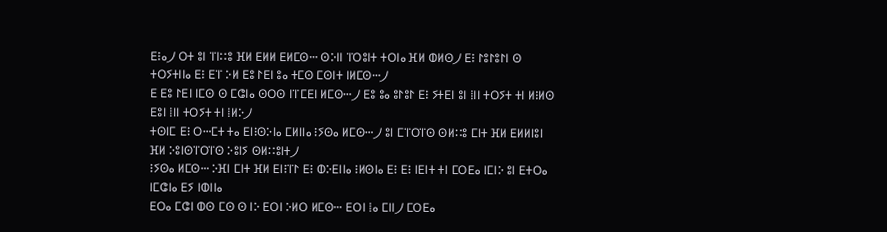ⴹⵗⴰ⵰ ⵔⵜ ⵓⵏ ⴶⵏⵆⵓ ⴼⵍ ⴹⵍⵍ ⴹⵍⵎⵙⵈ ⵙⴾⵏⵏ ⴶⵔⵓⵏⵜ ⵜⵔⵏⴰ ⴼⵍ ⵀⵍⵙ⵰ ⴹⵗ ⵤⵓⵤⵓⵤⵏ ⵙ ⵜⵔⵢⵜⵏⵏⴰ ⴹⵗ ⴹⴶ ⴾⵍ ⴹⵓ ⵤⴹⵏ ⵓⴰ ⵜⵎⵙ ⵎⵙⵏⵜ ⵏⵍⵎⵙⵈ⵰
ⴹ ⴹⵓ ⵤⴹⵏ ⵏⵎⵙ ⵙ ⵎⵛⵏⴰ ⵙⵔⵙ ⵏⴶⵎⴹⵏ ⵍⵎⵙⵈ⵰ ⴹⵓ ⵓⴰ ⵓⵤⵓⵤ ⴹⵗ ⵢⵜⴹⵏ ⵓⵏ ⵂⵏⵏ ⵜⵔⵢⵜ ⵜⵏ ⵍⵗⵍⵙ ⴹⵓⵏ ⵂⵏⵏ ⵜⵔⵢⵜ ⵜⵏ ⵂⵍⴾ⵰
ⵜⵙⵏⵎ ⴹⵗ ⵔⵈⵎⵜ ⵜⴰ ⴹⵏⵗⵙⴾⵏⴰ ⵎⵍⵏⵏⴰ ⵗⵢⵙⴰ ⵍⵎⵙⵈ⵰ ⵓⵏ ⵎⴶⵔⴶⵙ ⵙⵍⵆⵓ ⵎⵏⵜ ⴼⵍ ⴹⵍⵍⵏⵓⵏ ⴼⵍ ⴾⵓⵏⵙⴶⵔⴶⵙ ⴾⵓⵏⵢ ⵙⵍⵆⵓⵏⵜ⵰
ⵗⵢⵙⴰ ⵍⵎⵙⵈ ⴾⴼⵏ ⵎⵏⵜ ⴼⵍ ⴹⵏⵗⴶⵤ ⴹⵗ ⵀⴾⴹⵏⵏⴰ ⵗⵍⵙⵏⴰ ⴹⵗ ⴹⵗ ⵏⴹⵏⵜ ⵜⵏ ⵎⵔⴹⴰ ⵏⵎⵏⴾ ⵓⵏ ⴹⵜⵔⴰ ⵏⵎⵛⵏⴰ ⴹⵢ ⵏⵀⵏⵏⴰ
ⴹⵔⴰ ⵎⵛⵏ ⵀⵙ ⵎⵙ ⵙ ⵏⴾ ⴹⵔⵏ ⴾⵍⵔ ⵍⵎⵙⵈ ⴹⵔⵏ ⵂⴰ ⵎⵏⵏ⵰ ⵎⵔⴹⴰ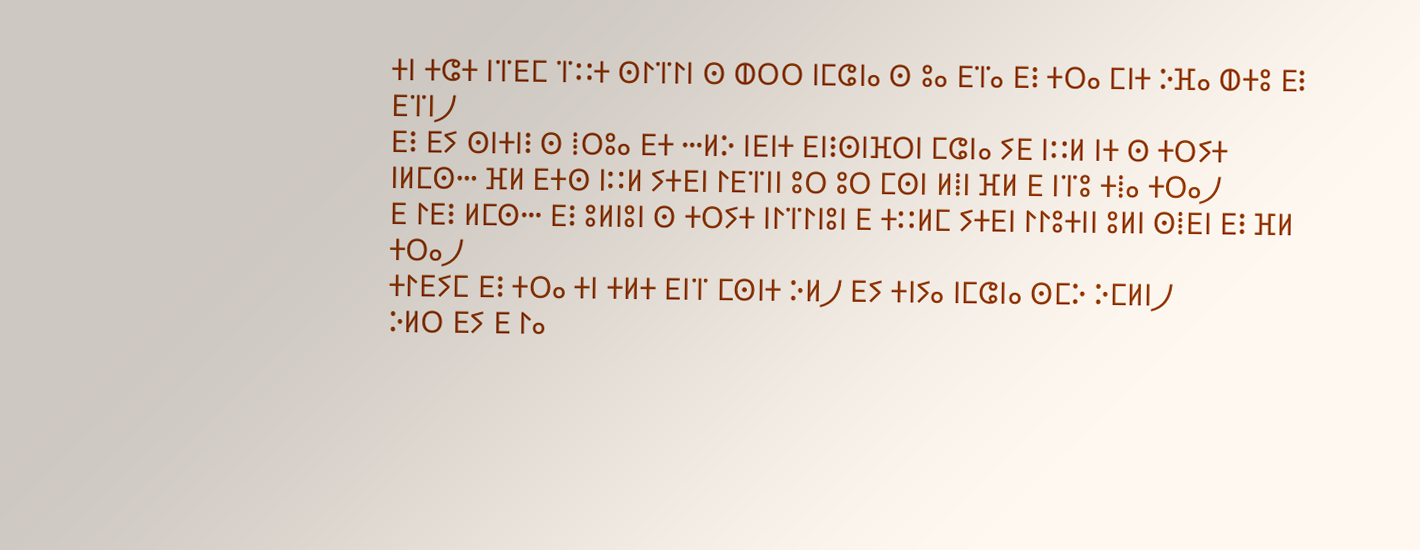ⵜⵏ ⵜⵛⵜ ⵏⴶⴹⵎ ⴶⵆⵜ ⵙⵤⴶⵤⵏ ⵙ ⵀⵔⵔ ⵏⵎⵛⵏⴰ ⵙ ⵓⴰ ⴹⴶⴰ ⴹⵗ ⵜⵔⴰ ⵎⵏⵜ ⴾⴼⴰ ⵀⵜⵓ ⴹⵗ ⴹⴶⵏ⵰
ⴹⵗ ⴹⵢ ⵙⵏⵜⵏⵗ ⵙ ⵂⵔⵓⴰ ⴹⵜ ⵈⵍⴾ ⵏⴹⵏⵜ ⴹⵏⵗⵙⵏⴼⵔⵏ ⵎⵛⵏⴰ ⵢⴹ ⵏⵆⵍ ⵏⵜ ⵙ ⵜⵔⵢⵜ ⵏⵍⵎⵙⵈ ⴼⵍ ⴹⵜⵙ ⵏⵆⵍ ⵢⵜⴹⵏ ⵤⴹⴶⵏⵏ ⵓⵔ ⵓⵔ ⵎⵙⵏ ⵍⵂⵏ ⴼⵍ ⴹ ⵏⴶⵓ ⵜⵂⴰ ⵜⵔⴰ⵰
ⴹ ⵤⴹⵗ ⵍⵎⵙⵈ ⴹⵗ ⵓⵍⵏⵓⵏ ⵙ ⵜⵔⵢⵜ ⵏⵤⴶⵤⵏⵓⵏ ⴹ ⵜⵆⵍⵎ ⵢⵜⴹⵏ ⵤⵤⵓⵜⵏⵏ ⵓⵍⵏ ⵙⵂⴹⵏ ⴹⵗ ⴼⵍ ⵜⵔⴰ⵰
ⵜⵤⴹⵢⵎ ⴹⵗ ⵜⵔⴰ ⵜⵏ ⵜⵍⵜ ⴹⵏⴶ ⵎⵙⵏⵜ ⴾⵍ⵰ ⴹⵢ ⵜⵏⵢⴰ ⵏⵎⵛⵏⴰ ⵙⵎⴾ ⴾⵎⵍⵏ⵰
ⴾⵍⵔ ⴹⵢ ⴹ ⵤⴰ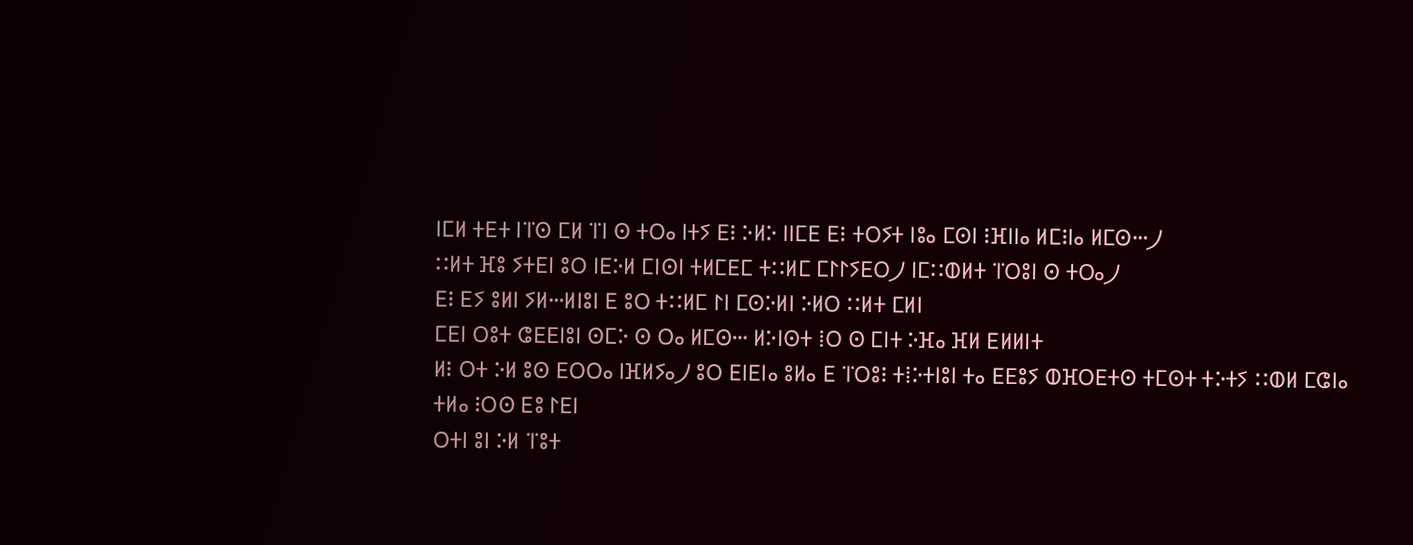ⵏⵎⵍ ⵜⴹⵜ ⵏⴶⵙ ⵎⵍ ⴶⵏ ⵙ ⵜⵔⴰ ⵏⵜⵢ ⴹⵗ ⴾⵍⴾ ⵏⵏⵎⴹ ⴹⵗ ⵜⵔⵢⵜ ⵏⵓⴰ ⵎⵙⵏ ⵗⴼⵏⵏⴰ ⵍⵎⵗⵏⴰ ⵍⵎⵙⵈ⵰
ⵆⵍⵜ ⴼⵓ ⵢⵜⴹⵏ ⵓⵔ ⵏⴹⴾⵍ ⵎⵏⵙⵏ ⵜⵍⵎⴹⵎ ⵜⵆⵍⵎ ⵎⵤⵤⵢⴹⵔ⵰ ⵏⵎⵆⵀⵍⵜ ⴶⵔⵓⵏ ⵙ ⵜⵔⴰ⵰
ⴹⵗ ⴹⵢ ⵓⵍⵏ ⵢⵍⵈⵍⵏⵓⵏ ⴹ ⵓⵔ ⵜⵆⵍⵎ ⵤⵏ ⵎⵙⴾⵍⵏ ⴾⵍⵔ ⵆⵍⵜ ⵎⵍⵏ
ⵎⴹⵏ ⵔⵓⵜ ⵛⴹⴹⵏⵓⵏ ⵙⵎⴾ ⵙ ⵔⴰ ⵍⵎⵙⵈ ⵍⴾⵏⵙⵜ ⵂⵔ ⵙ ⵎⵏⵜ ⴾⴼⴰ ⴼⵍ ⴹⵍⵍⵏⵜ
ⵍⵗ ⵔⵜ ⴾⵍ ⵓⵙ ⴹⵔⵔⴰ ⵏⴼⵍⵢⴰ⵰ ⵓⵔ ⴹⵏⴹⵏⴰ ⵓⵍⴰ ⴹ ⴶⵔⵓⵗ ⵜⵂⴾⵜⵏⵓⵏ ⵜⴰ ⴹⴹⵓⵢ ⵀⴼⵔⴹⵜⵙ ⵜⵎⵙⵜ ⵜⴾⵜⵢ ⵆⵀⵍ ⵎⵛⵏⴰ ⵜⵍⴰ ⵗⵔⵙ ⴹⵓ ⵤⴹⵏ
ⵔⵜⵏ ⵓⵏ ⴾⵍ ⴶⵓⵜ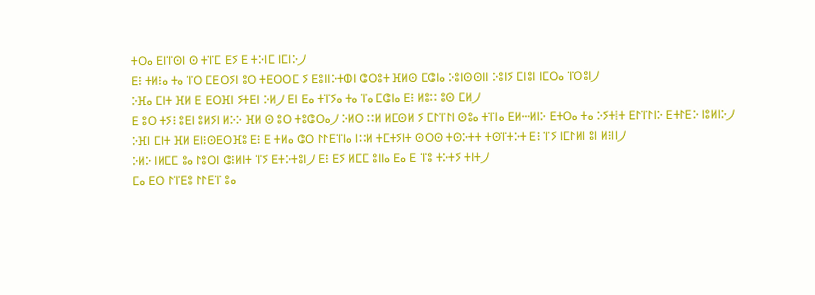ⵜⵔⴰ ⴹⵏⴶⵙⵏ ⵙ ⵜⴶⵎ ⴹⵢ ⴹ ⵜⴾⵏⵎ ⵏⵎⵏⴾ⵰
ⴹⵗ ⵜⵍⵗⴰ ⵜⴰ ⴶⵔ ⵎⴹⵔⵢⵏ ⵓⵔ ⵜⴹⵔⵔⵎ ⵢ ⴹⵓⵏⵏⴾⵜⵀⵏ ⵛⵔⵓⵜ ⴼⵍⵙ ⵎⵛⵏⴰ ⴾⵓⵏⵙⵙⵏⵏ ⴾⵓⵏⵢ ⵎⵏⵓⵏ ⵏⵎⵔⴰ ⴶⵔⵓⵏ⵰
ⴾⴼⴰ ⵎⵏⵜ ⴼⵍ ⴹ ⴹⵔⴼⵏ ⵢⵜⴹⵏ ⴾⵍ⵰ ⴹⵏ ⴹⴰ ⵜⴶⵢⴰ ⵜⴰ ⴶⴰ ⵎⵛⵏⴰ ⴹⵗ ⵍⵓⵆ ⵓⵙ ⵎⵍ⵰
ⴹ ⵓⵔ ⵜⵢⵗ ⵓⴹⵏ ⵓⵍⵢⵏ ⵍⴾⴾ ⴼⵍ ⵙ ⵓⵔ ⵜⵓⵛⵔⴰ⵰ ⴾⵍⵔ ⵆⵍ ⵍⵎⵙⵍ ⵢ ⵎⵤⴶⵤⵏ ⵙⵓⴰ ⵜⴶⵏⴰ ⴹⵍⵈⵍⵏⴾ ⴹⵜⵔⴰ ⵜⴰ ⴾⵢⵜⵂⵜ ⴹⵤⴶⵤⵏⴾ ⴹⵜⵤⴹⴾ ⵏⵓⵍⵏⴾ⵰
ⴾⴼⵏ ⵎⵏⵜ ⴼⵍ ⴹⵏⵗⵙⴹⵔⴼⵓ ⴹⵗ ⴹ ⵜⵍⴰ ⵛⵔ ⵤⵤⴹⴶⵏⴰ ⵏⵆⵍ ⵜⵎⵜⵢⵏⵜ ⵙⵔⵙ ⵜⵙⴾⵜⵜ ⵜⵙⴶⵜⴾⵜ ⴹⵗ ⴶⵢ ⵏⵎⵤⵍⵏ ⵓⵏ ⵍⵗⵏⵏ⵰
ⴾⵍⴾ ⵏⵍⵎⵎ ⵓⴰ ⵤⵓⵔⵏ ⵛⵗⵍⵏⵜ ⴶⵢ ⴹⵜⴾⵜⵓⵏ⵰ ⴹⵗ ⴹⵢ ⵍⵎⵎ ⵓⵏⵏⴰ ⴹⴰ ⴹ ⴶⵓ ⵜⴾⵜⵢ ⵜⵏⵜ⵰
ⵎⴰ ⴹⵔ ⵤⴶⴹⵓ ⵤⵤⴹⴶ ⵓⴰ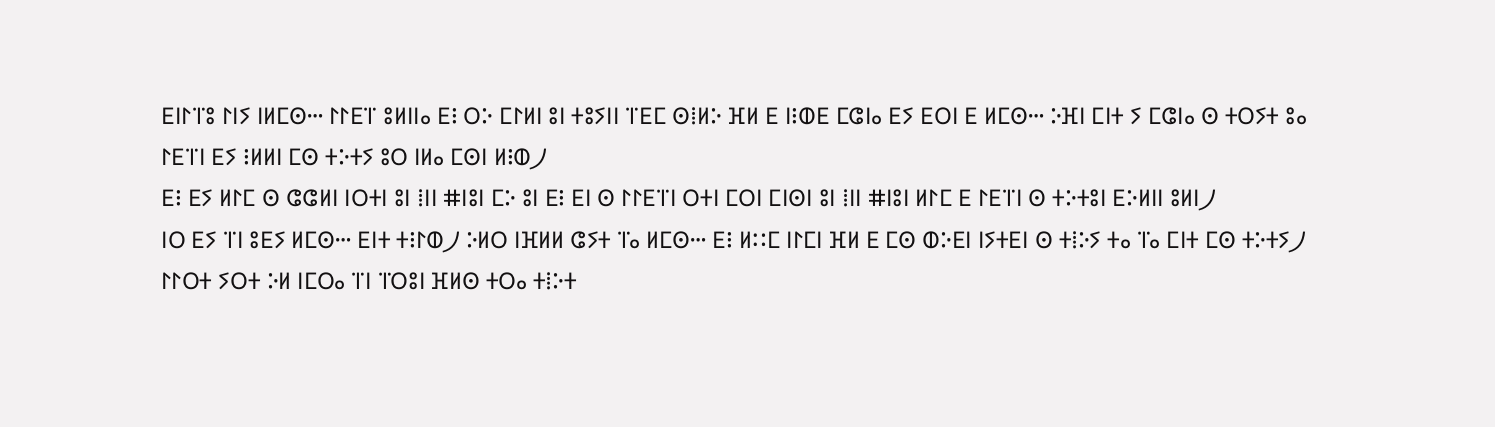ⴹⵏⵤⴶⵓ ⵤⵏⵢ ⵏⵍⵎⵙⵈ ⵤⵤⴹⴶ ⵓⵍⵏⵏⴰ ⴹⵗ ⵔⴾ ⵎⵤⵍⵏ ⵓⵏ ⵜⵓⵢⵏⵏ ⴶⴹⵎ ⵙⵂⵍⴾ ⴼⵍ ⴹ ⵏⵗⵀⴹ ⵎⵛⵏⴰ ⴹⵢ ⴹⵔⵏ ⴹ ⵍⵎⵙⵈ ⴾⴼⵏ ⵎⵏⵜ ⵢ ⵎⵛⵏⴰ ⵙ ⵜⵔⵢⵜ ⵓⴰ ⵤⴹⴶⵏ ⴹⵢ ⵗⵍⵍⵏ ⵎⵙ ⵜⴾⵜⵢ ⵓⵔ ⵏⵍⴰ ⵎⵙⵏ ⵍⵗⵀ⵰
ⴹⵗ ⴹⵢ ⵍⵤⵎ ⵙ ⵛⵛⵍⵏ ⵏⵔⵜⵏ ⵓⵏ ⵂⵏⵏ ⵌⵏⵓⵏ ⵎⴾ ⵓⵏ ⴹⵗ ⴹⵏ ⵙ ⵤⵤⴹⴶⵏ ⵔⵜⵏ ⵎⵔⵏ ⵎⵏⵙⵏ ⵓⵏ ⵂⵏⵏ ⵌⵏⵓⵏ ⵍⵤⵎ ⴹ ⵤⴹⴶⵏ ⵙ ⵜⴾⵜⵓⵏ ⴹⴾⵍⵏⵏ ⵓⵍⵏ⵰
ⵏⵔ ⴹⵢ ⴶⵏ ⵓⴹⵢ ⵍⵎⵙⵈ ⴹⵏⵜ ⵜⵗⵤⵀ⵰ ⴾⵍⵔ ⵏⴼⵍⵍ ⵛⵢⵜ ⴶⴰ ⵍⵎⵙⵈ ⴹⵗ ⵍⵆⵎ ⵏⵤⵎⵏ ⴼⵍ ⴹ ⵎⵙ ⵀⴾⴹⵏ ⵏⵢⵜⴹⵏ ⵙ ⵜⵂⴾⵢ ⵜⴰ ⴶⴰ ⵎⵏⵜ ⵎⵙ ⵜⴾⵜⵢ⵰
ⵤⵤⵔⵜ ⵢⵔⵜ ⴾⵍ ⵏⵎⵔⴰ ⴶⵏ ⴶⵔⵓⵏ ⴼⵍⵙ ⵜⵔⴰ ⵜⵂⴾⵜ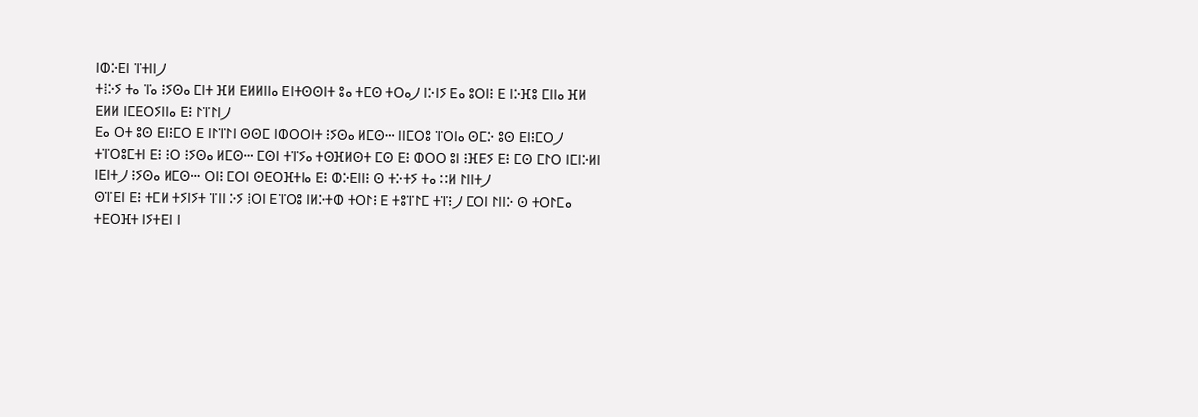ⵏⵀⴾⴹⵏ ⴶⵜⵏⵏ⵰
ⵜⵂⴾⵢ ⵜⴰ ⴶⴰ ⵗⵢⵙⴰ ⵎⵏⵜ ⴼⵍ ⴹⵍⵍⵏⵏⴰ ⴹⵏⵜⵙⵙⵏⵜ ⵓⴰ ⵜⵎⵙ ⵜⵔⴰ⵰ ⵏⴾⵏⵢ ⴹⴰ ⵓⵔⵏⵗ ⴹ ⵏⴾⴼⵓ ⵎⵏⵏⴰ ⴼⵍ ⴹⵍⵍ ⵏⵎⴹⵔⵢⵏⵏⴰ ⴹⵗ ⵤⴶⵤⵏ⵰
ⴹⴰ ⵔⵜ ⵓⵙ ⴹⵏⵗⵎⵔ ⴹ ⵏⵤⴶⵤⵏ ⵙⵙⵎ ⵏⵀⵔⵔⵏⵜ ⵗⵢⵙⴰ ⵍⵎⵙⵈ ⵏⵏⵎⵔⵓ ⴶⵔⵏⴰ ⵙⵎⴾ ⵓⵙ ⴹⵏⵗⵎⵔ⵰
ⵜⴶⵔⵓⵎⵜⵏ ⴹⵗ ⵗⵔ ⵗⵢⵙⴰ ⵍⵎⵙⵈ ⵎⵙⵏ ⵜⴶⵢⴰ ⵜⵙⴼⵍⵙⵜ ⵎⵙ ⴹⵗ ⵀⵔⵔ ⵓⵏ ⵗⴼⴹⵢ ⴹⵗ ⵎⵙ ⵎⵤⵔ ⵏⵎⵏⴾⵍⵏ ⵏⴹⵏⵜ⵰ ⵗⵢⵙⴰ ⵍⵎⵙⵈ ⵔⵏⵗ ⵎⵔⵏ ⵙⴹⵔⴼⵜⵏⴰ ⴹⵗ ⵀⴾⴹⵏⵏⵗ ⵙ ⵜⴾⵜⵢ ⵜⴰ ⵆⵍ ⵤⵏⵏⵜ⵰
ⵙⴶⴹⵏ ⴹⵗ ⵜⵎⵍ ⵜⵢⵏⵢⵜ ⴶⵏⵏ ⴾⵢ ⵂⵔⵏ ⴹⴶⵔⵓ ⵏⵍⴾⵜⵀ ⵜⵔⵤⵗ ⴹ ⵜⵓⴶⵤⵎ ⵜⴶⵗ⵰ ⵎⵔⵏ ⵤⵏⵏⴾ ⵙ ⵜⵔⵤⵎⴰ ⵜⴹⵔⴼⵜ ⵏⵢⵜⴹⵏ ⵏ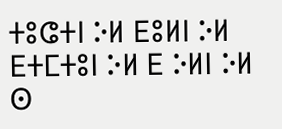ⵜⵓⵛⵜⵏ ⴾⵍ ⴹⵓⵍⵏ ⴾⵍ ⴹⵜⵎⵜⵓⵏ ⴾⵍ ⴹ ⴾⵍⵏ ⴾⵍ ⵙ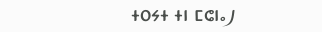ⵜⵔⵢⵜ ⵜⵏ ⵎⵛⵏⴰ⵰